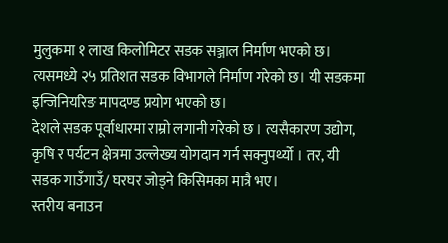मुलुकमा १ लाख किलोमिटर सडक सञ्जाल निर्माण भएको छ। त्यसमध्ये २५ प्रतिशत सडक विभागले निर्माण गरेको छ। यी सडकमा इन्जिनियरिङ मापदण्ड प्रयोग भएको छ।
देशले सडक पूर्वाधारमा राम्रो लगानी गरेको छ । त्यसैकारण उद्योग, कृषि र पर्यटन क्षेत्रमा उल्लेख्य योगदान गर्न सक्नुपर्थ्यो । तर, यी सडक गाउँगाउँ/ घरघर जोड्ने किसिमका मात्रै भए।
स्तरीय बनाउन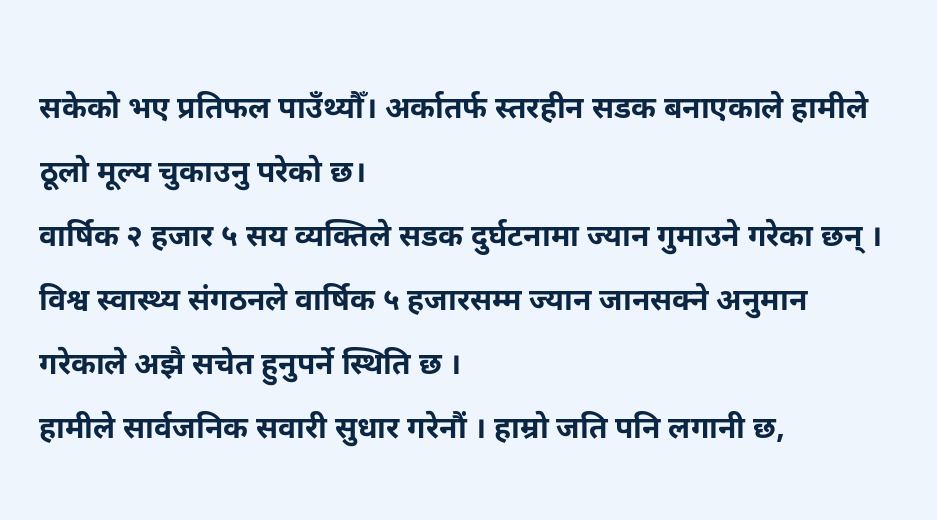सकेको भए प्रतिफल पाउँथ्यौँ। अर्कातर्फ स्तरहीन सडक बनाएकाले हामीले ठूलो मूल्य चुकाउनु परेको छ।
वार्षिक २ हजार ५ सय व्यक्तिले सडक दुर्घटनामा ज्यान गुमाउने गरेका छन् । विश्व स्वास्थ्य संगठनले वार्षिक ५ हजारसम्म ज्यान जानसक्ने अनुमान गरेकाले अझै सचेत हुनुपर्ने स्थिति छ ।
हामीले सार्वजनिक सवारी सुधार गरेनौं । हाम्रो जति पनि लगानी छ,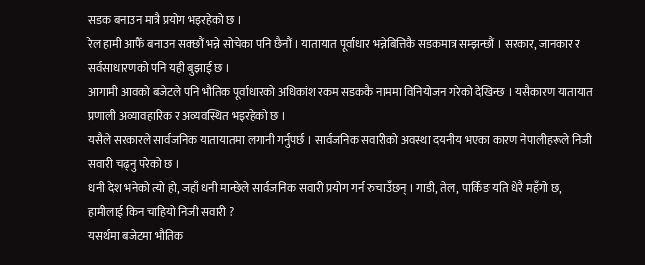सडक बनाउन मात्रै प्रयोग भइरहेको छ ।
रेल हामी आफैँ बनाउन सक्छौं भन्ने सोचेका पनि छैनौं । यातायात पूर्वाधार भन्नेबित्तिकै सडकमात्र सम्झन्छौं । सरकार, जानकार र सर्वसाधारणको पनि यही बुझाई छ ।
आगामी आवको बजेटले पनि भौतिक पूर्वाधारको अधिकांश रकम सडककै नाममा विनियोजन गरेको देखिन्छ । यसैकारण यातायात प्रणाली अव्यावहारिक र अव्यवस्थित भइरहेको छ ।
यसैले सरकारले सार्वजनिक यातायातमा लगानी गर्नुपर्छ । सार्वजनिक सवारीको अवस्था दयनीय भएका कारण नेपालीहरूले निजी सवारी चढ्नु परेको छ ।
धनी देश भनेको त्यो हो, जहाँ धनी मान्छेले सार्वजनिक सवारी प्रयोग गर्न रुचाउँछन् । गाडी, तेल, पार्किङ यति धेरै महँगो छ, हामीलाई किन चाहियो निजी सवारी ?
यसर्थमा बजेटमा भौतिक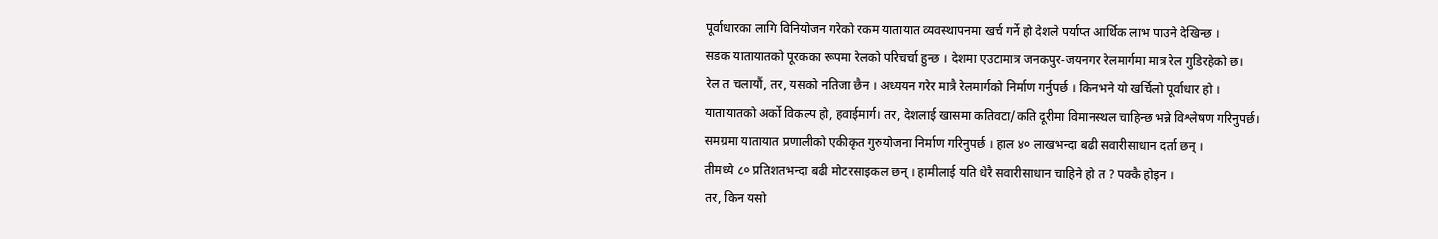पूर्वाधारका लागि विनियोजन गरेको रकम यातायात व्यवस्थापनमा खर्च गर्ने हो देशले पर्याप्त आर्थिक लाभ पाउने देखिन्छ ।
सडक यातायातको पूरकका रूपमा रेलको परिचर्चा हुन्छ । देशमा एउटामात्र जनकपुर-जयनगर रेलमार्गमा मात्र रेल गुडिरहेको छ।
रेल त चलायौं, तर, यसको नतिजा छैन । अध्ययन गरेर मात्रै रेलमार्गको निर्माण गर्नुपर्छ । किनभने यो खर्चिलो पूर्वाधार हो ।
यातायातको अर्को विकल्प हो, हवाईमार्ग। तर, देशलाई खासमा कतिवटा/कति दूरीमा विमानस्थल चाहिन्छ भन्ने विश्लेषण गरिनुपर्छ।
समग्रमा यातायात प्रणालीको एकीकृत गुरुयोजना निर्माण गरिनुपर्छ । हाल ४० लाखभन्दा बढी सवारीसाधान दर्ता छन् ।
तीमध्ये ८० प्रतिशतभन्दा बढी मोटरसाइकल छन् । हामीलाई यति धेरै सवारीसाधान चाहिने हो त ? पक्कै होइन ।
तर, किन यसो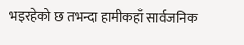भइरहेको छ तभन्दा हामीकहाँ सार्वजनिक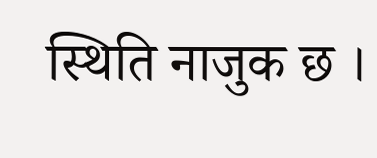स्थिति नाजुक छ ।